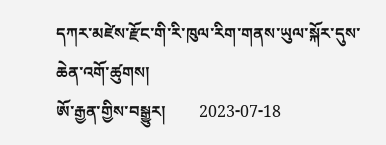དཀར་མཛེས་རྫོང་གི་རི་ཁུལ་རིག་གནས་ཡུལ་སྐོར་དུས་ཆེན་འགོ་ཚུགས།
ཨོ་རྒྱན་གྱིས་བསྒྱུར།        2023-07-18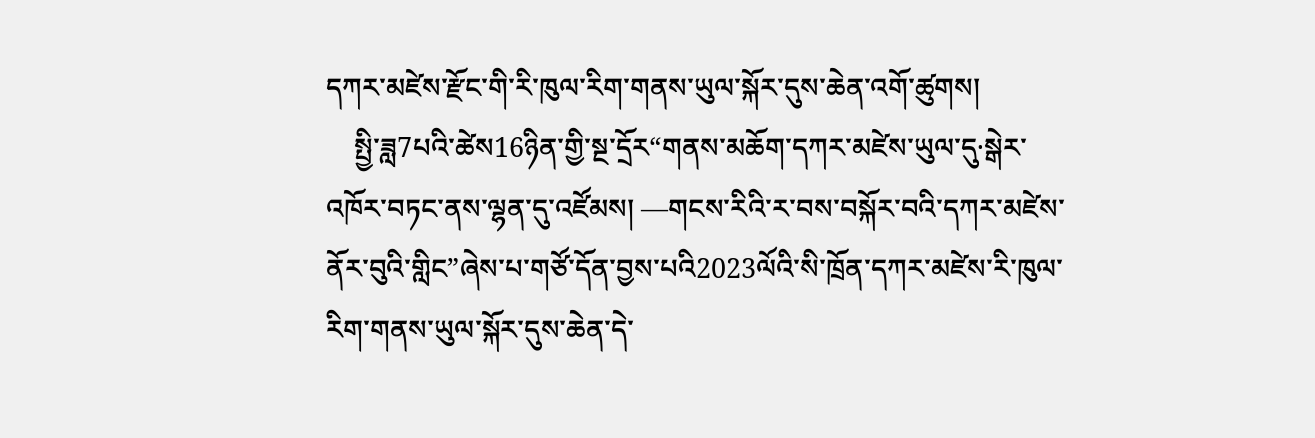དཀར་མཛེས་རྫོང་གི་རི་ཁུལ་རིག་གནས་ཡུལ་སྐོར་དུས་ཆེན་འགོ་ཚུགས།
    སྤྱི་ཟླ7པའི་ཚེས16ཉིན་གྱི་སྔ་དྲོར“གནས་མཆོག་དཀར་མཛེས་ཡུལ་དུ·སྒེར་འཁོར་བཏང་ནས་ལྷན་དུ་འཛོམས། —གངས་རིའི་ར་བས་བསྐོར་བའི་དཀར་མཛེས་ནོར་བུའི་གླིང”ཞེས་པ་གཙོ་དོན་བྱས་པའི2023ལོའི་སི་ཁྲོན་དཀར་མཛེས་རི་ཁུལ་རིག་གནས་ཡུལ་སྐོར་དུས་ཆེན་དེ་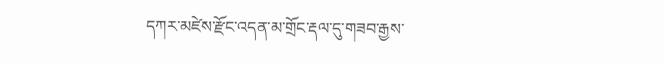དཀར་མཛེས་རྫོང་འདན་མ་གྲོང་རྡལ་དུ་གཟབ་རྒྱས་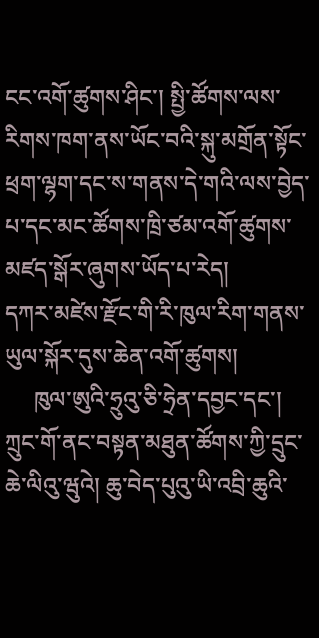ངང་འགོ་ཚུགས་ཤིང་། སྤྱི་ཚོགས་ལས་རིགས་ཁག་ནས་ཡོང་བའི་སྐུ་མགྲོན་སྟོང་ཕྲག་ལྷག་དང་ས་གནས་དེ་གའི་ལས་བྱེད་པ་དང་མང་ཚོགས་ཁྲི་ཙམ་འགོ་ཚུགས་མཛད་སྒོར་ཞུགས་ཡོད་པ་རེད།
དཀར་མཛེས་རྫོང་གི་རི་ཁུལ་རིག་གནས་ཡུལ་སྐོར་དུས་ཆེན་འགོ་ཚུགས།
     ཁུལ་ཨུའི་ཧྲུའུ་ཅི་ཧྲེན་དབྱང་དང་། ཀྲུང་གོ་ནང་བསྟན་མཐུན་ཚོགས་ཀྱི་དྲུང་ཆེ་ལིའུ་ཝུའེ། ཆུ་བེད་པུའུ་ཡི་འབྲི་ཆུའི་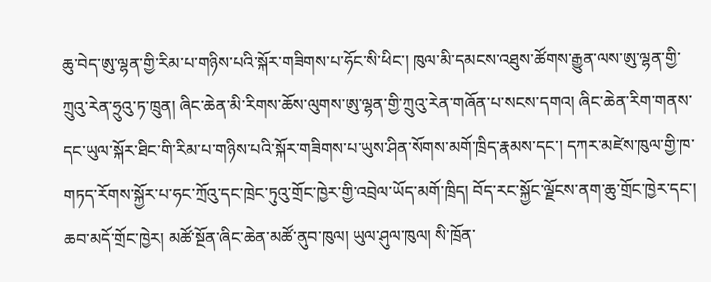ཆུ་བེད་ཨུ་ལྷན་གྱི་རིམ་པ་གཉིས་པའི་སྐོར་གཟིགས་པ་ཧོང་སི་ཕིང་། ཁུལ་མི་དམངས་འཐུས་ཚོགས་རྒྱུན་ལས་ཨུ་ལྷན་གྱི་ཀྲུའུ་རེན་ཧྲུའུ་ཏ་ཁྲུན། ཞིང་ཆེན་མི་རིགས་ཆོས་ལུགས་ཨུ་ལྷན་གྱི་ཀྲུའུ་རེན་གཞོན་པ་སངས་དགའ། ཞིང་ཆེན་རིག་གནས་དང་ཡུལ་སྐོར་ཐིང་གི་རིམ་པ་གཉིས་པའི་སྐོར་གཟིགས་པ་ཡུས་ཤིན་སོགས་མགོ་ཁྲིད་རྣམས་དང་། དཀར་མཛེས་ཁུལ་གྱི་ཁ་གཏད་རོགས་སྐྱོར་པ་ཧང་ཀྲོའུ་དང་ཁྲེང་ཏུའུ་གྲོང་ཁྱེར་གྱི་འབྲེལ་ཡོད་མགོ་ཁྲིད། བོད་རང་སྐྱོང་ལྗོངས་ནག་ཆུ་གྲོང་ཁྱེར་དང་། ཆབ་མདོ་གྲོང་ཁྱེར། མཚོ་སྔོན་ཞིང་ཆེན་མཚོ་ནུབ་ཁུལ། ཡུལ་ཤུལ་ཁུལ། སི་ཁྲོན་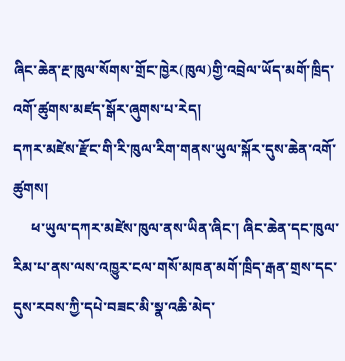ཞིང་ཆེན་རྔ་ཁུལ་སོགས་གྲོང་ཁྱེར(ཁུལ)གྱི་འབྲེལ་ཡོད་མགོ་ཁྲིད་འགོ་ཚུགས་མཛད་སྒོར་ཞུགས་པ་རེད།
དཀར་མཛེས་རྫོང་གི་རི་ཁུལ་རིག་གནས་ཡུལ་སྐོར་དུས་ཆེན་འགོ་ཚུགས།
     ཕ་ཡུལ་དཀར་མཛེས་ཁུལ་ནས་ཡིན་ཞིང་། ཞིང་ཆེན་དང་ཁུལ་རིམ་པ་ནས་ལས་འཁྱུར་ངལ་གསོ་མཁན་མགོ་ཁྲིད་རྒན་གྲས་དང་དུས་རབས་ཀྱི་དཔེ་བཟང་མི་སྣ་འཆི་མེད་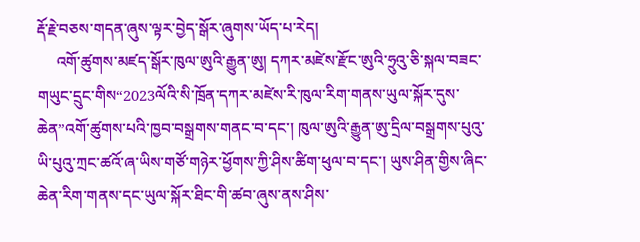རྡོ་རྗེ་བཅས་གདན་ཞུས་ལྟར་བྱེད་སྒོར་ཞུགས་ཡོད་པ་རེད།
     འགོ་ཚུགས་མཛད་སྒོར་ཁུལ་ཨུའི་རྒྱུན་ཨུ། དཀར་མཛེས་རྫོང་ཨུའི་ཧྲུའུ་ཅི་སྐལ་བཟང་གཡུང་དྲུང་གིས“2023ལོའི་སི་ཁྲོན་དཀར་མཛེས་རི་ཁུལ་རིག་གནས་ཡུལ་སྐོར་དུས་ཆེན”འགོ་ཚུགས་པའི་ཁྱབ་བསྒྲགས་གནང་བ་དང་། ཁུལ་ཨུའི་རྒྱུན་ཨུ་དྲིལ་བསྒྲགས་པུའུ་ཡི་པུའུ་ཀྲང་ཚའོ་ཞ་ཡིས་གཙོ་གཉེར་ཕྱོགས་ཀྱི་ཤིས་ཚིག་ཕུལ་བ་དང་། ཡུས་ཤིན་གྱིས་ཞིང་ཆེན་རིག་གནས་དང་ཡུལ་སྐོར་ཐིང་གི་ཚབ་ཞུས་ནས་ཤིས་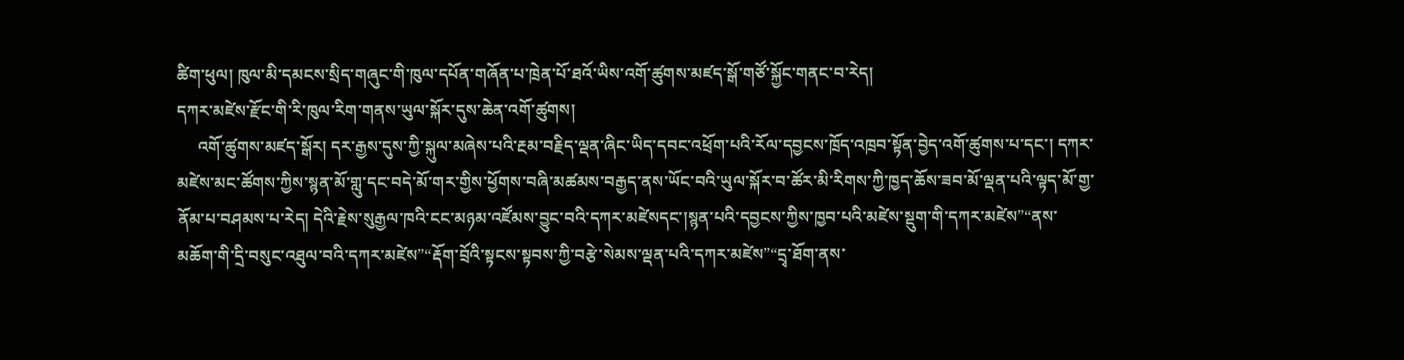ཚིག་ཕུལ། ཁུལ་མི་དམངས་སྲིད་གཞུང་གི་ཁུལ་དཔོན་གཞོན་པ་ཁྲེན་པོ་ཐའོ་ཡིས་འགོ་ཚུགས་མཛད་སྒོ་གཙོ་སྐྱོང་གནང་བ་རེད།
དཀར་མཛེས་རྫོང་གི་རི་ཁུལ་རིག་གནས་ཡུལ་སྐོར་དུས་ཆེན་འགོ་ཚུགས།
     འགོ་ཚུགས་མཛད་སྒོར། དར་རྒྱས་དུས་ཀྱི་སྐུལ་མཞེས་པའི་རྔམ་བརྗིད་ལྡན་ཞིང་ཡིད་དབང་འཕྲོག་པའི་རོལ་དབྱངས་ཁྲོད་འཁྲབ་སྟོན་བྱེད་འགོ་ཚུགས་པ་དང་། དཀར་མཛེས་མང་ཚོགས་ཀྱིས་སྙན་མོ་གླུ་དང་བདེ་མོ་གར་གྱིས་ཕྱོགས་བཞི་མཚམས་བརྒྱད་ནས་ཡོང་བའི་ཡུལ་སྐོར་བ་ཚོར་མི་རིགས་ཀྱི་ཁྱད་ཆོས་ཟབ་མོ་ལྡན་པའི་ལྟད་མོ་གྱ་ནོམ་པ་བཤམས་པ་རེད། དེའི་རྗེས་སུརྒྱལ་ཁའི་ངང་མཉམ་འཛོམས་བྱུང་བའི་དཀར་མཛེསདང་།སྙན་པའི་དབྱངས་ཀྱིས་ཁྱབ་པའི་མཛེས་སྡུག་གི་དཀར་མཛེས”“ནས་མཆོག་གི་དྲི་བསུང་འཐུལ་བའི་དཀར་མཛེས”“རྡོག་བྲོའི་སྟངས་སྟབས་ཀྱི་བརྩེ་སེམས་ལྡན་པའི་དཀར་མཛེས”“དྲྭ་ཐོག་ནས་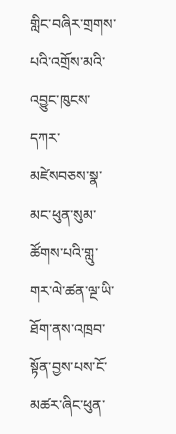གླིང་བཞིར་གྲགས་པའི་འགྲོས་མའི་འབྱུང་ཁུངས་དཀར་མཛེསབཅས་སྣ་མང་ཕུན་སུམ་ཚོགས་པའི་གླུ་གར་ལེ་ཚན་ལྔ་ཡི་ཐོག་ནས་འཁྲབ་སྟོན་བྱས་པས་ངོ་མཚར་ཞིང་ཕུན་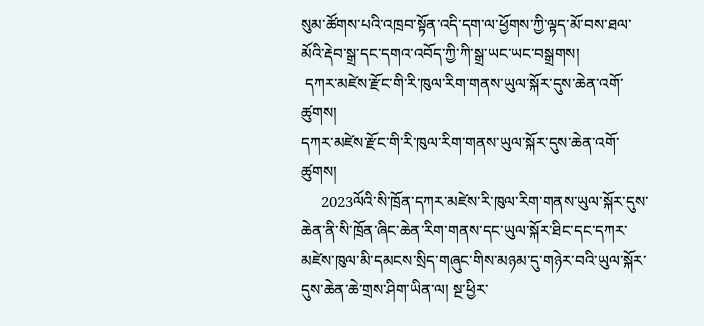སུམ་ཚོགས་པའི་འཁྲབ་སྟོན་འདི་དག་ལ་ཕྱོགས་ཀྱི་ལྟད་མོ་བས་ཐལ་མོའི་རྡེབ་སྒྲ་དང་དགའ་འབོད་ཀྱི་ཀི་སྒྲ་ཡང་ཡང་བསྒྲགས།
 དཀར་མཛེས་རྫོང་གི་རི་ཁུལ་རིག་གནས་ཡུལ་སྐོར་དུས་ཆེན་འགོ་ཚུགས།
དཀར་མཛེས་རྫོང་གི་རི་ཁུལ་རིག་གནས་ཡུལ་སྐོར་དུས་ཆེན་འགོ་ཚུགས།
     2023ལོའི་སི་ཁྲོན་དཀར་མཛེས་རི་ཁུལ་རིག་གནས་ཡུལ་སྐོར་དུས་ཆེན་ནི་སི་ཁྲོན་ཞིང་ཆེན་རིག་གནས་དང་ཡུལ་སྐོར་ཐིང་དང་དཀར་མཛེས་ཁུལ་མི་དམངས་སྲིད་གཞུང་གིས་མཉམ་དུ་གཉེར་བའི་ཡུལ་སྐོར་དུས་ཆེན་ཆེ་གྲས་ཤིག་ཡིན་ལ། སྔ་ཕྱིར་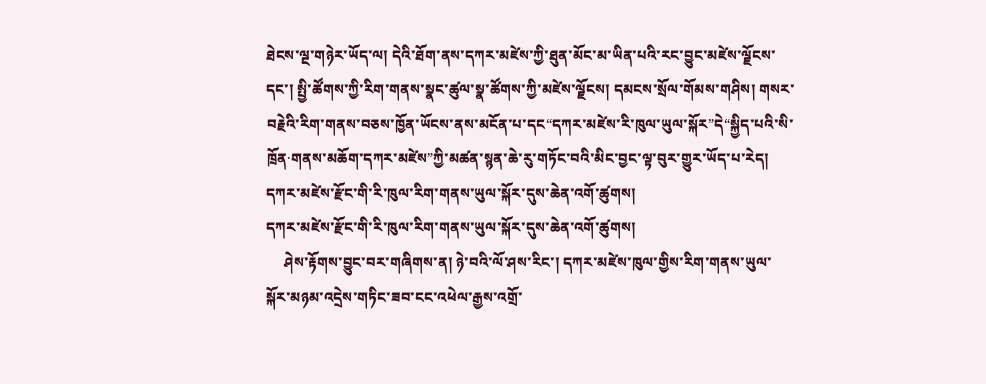ཐེངས་ལྔ་གཉེར་ཡོད་ལ། དེའི་ཐོག་ནས་དཀར་མཛེས་ཀྱི་ཐུན་མོང་མ་ཡིན་པའི་རང་བྱུང་མཛེས་ལྗོངས་དང་། སྤྱི་ཚོགས་ཀྱི་རིག་གནས་སྣང་ཚུལ་སྣ་ཚོགས་ཀྱི་མཛེས་ལྗོངས། དམངས་སྲོལ་གོམས་གཤིས། གསར་བརྗེའི་རིག་གནས་བཅས་ཁྱོན་ཡོངས་ནས་མངོན་པ་དང“དཀར་མཛེས་རི་ཁུལ་ཡུལ་སྐོར”དེ“སྐྱིད་པའི་སི་ཁྲོན·གནས་མཆོག་དཀར་མཛེས”ཀྱི་མཚན་སྙན་ཆེ་རུ་གཏོང་བའི་མིང་བྱང་ལྟ་བུར་གྱུར་ཡོད་པ་རེད།
དཀར་མཛེས་རྫོང་གི་རི་ཁུལ་རིག་གནས་ཡུལ་སྐོར་དུས་ཆེན་འགོ་ཚུགས།
དཀར་མཛེས་རྫོང་གི་རི་ཁུལ་རིག་གནས་ཡུལ་སྐོར་དུས་ཆེན་འགོ་ཚུགས།
     ཤེས་རྟོགས་བྱུང་བར་གཞིགས་ན། ཉེ་བའི་ལོ་ཤས་རིང་། དཀར་མཛེས་ཁུལ་གྱིས་རིག་གནས་ཡུལ་སྐོར་མཉམ་འདྲེས་གཏིང་ཟབ་ངང་འཕེལ་རྒྱས་འགྲོ་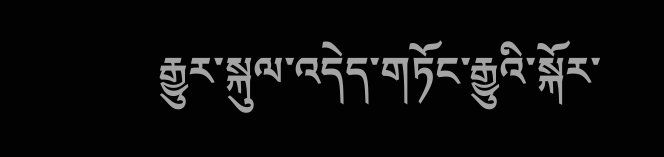རྒྱུར་སྐུལ་འདེད་གཏོང་རྒྱུའི་སྐོར་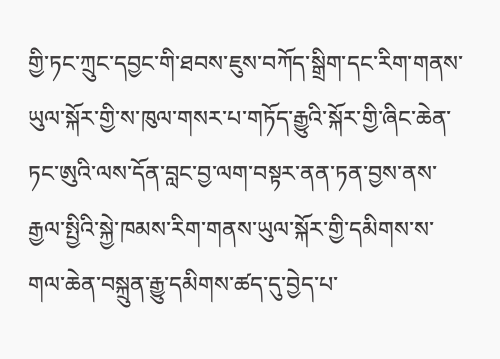གྱི་ཏང་ཀྲུང་དབྱང་གི་ཐབས་ཇུས་བཀོད་སྒྲིག་དང་རིག་གནས་ཡུལ་སྐོར་གྱི་ས་ཁུལ་གསར་པ་གཏོད་རྒྱུའི་སྐོར་གྱི་ཞིང་ཆེན་ཏང་ཨུའི་ལས་དོན་བླང་བྱ་ལག་བསྟར་ནན་ཏན་བྱས་ནས་རྒྱལ་སྤྱིའི་སྐྱེ་ཁམས་རིག་གནས་ཡུལ་སྐོར་གྱི་དམིགས་ས་གལ་ཆེན་བསྐྲུན་རྒྱུ་དམིགས་ཚད་དུ་བྱེད་པ་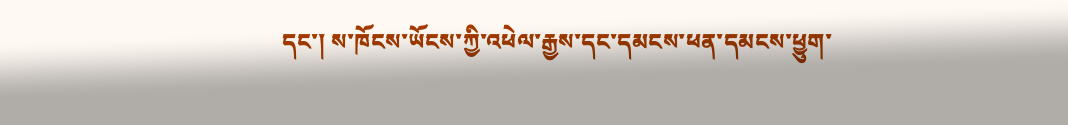དང་། ས་ཁོངས་ཡོངས་ཀྱི་འཕེལ་རྒྱས་དང་དམངས་ཕན་དམངས་ཕྱུག་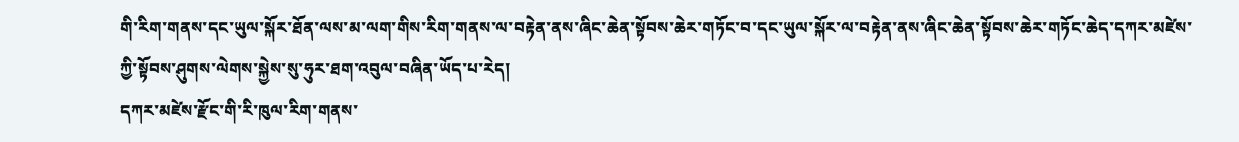གི་རིག་གནས་དང་ཡུལ་སྐོར་ཐོན་ལས་མ་ལག་གིས་རིག་གནས་ལ་བརྟེན་ནས་ཞིང་ཆེན་སྟོབས་ཆེར་གཏོང་བ་དང་ཡུལ་སྐོར་ལ་བརྟེན་ནས་ཞིང་ཆེན་སྟོབས་ཆེར་གཏོང་ཆེད་དཀར་མཛེས་ཀྱི་སྟོབས་ཤུགས་ལེགས་སྐྱེས་སུ་ཧུར་ཐག་འབུལ་བཞིན་ཡོད་པ་རེད།
དཀར་མཛེས་རྫོང་གི་རི་ཁུལ་རིག་གནས་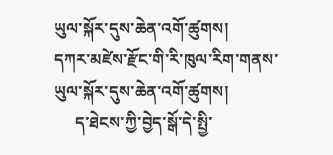ཡུལ་སྐོར་དུས་ཆེན་འགོ་ཚུགས།
དཀར་མཛེས་རྫོང་གི་རི་ཁུལ་རིག་གནས་ཡུལ་སྐོར་དུས་ཆེན་འགོ་ཚུགས།
     ད་ཐེངས་ཀྱི་བྱེད་སྒོ་དེ་སྤྱི་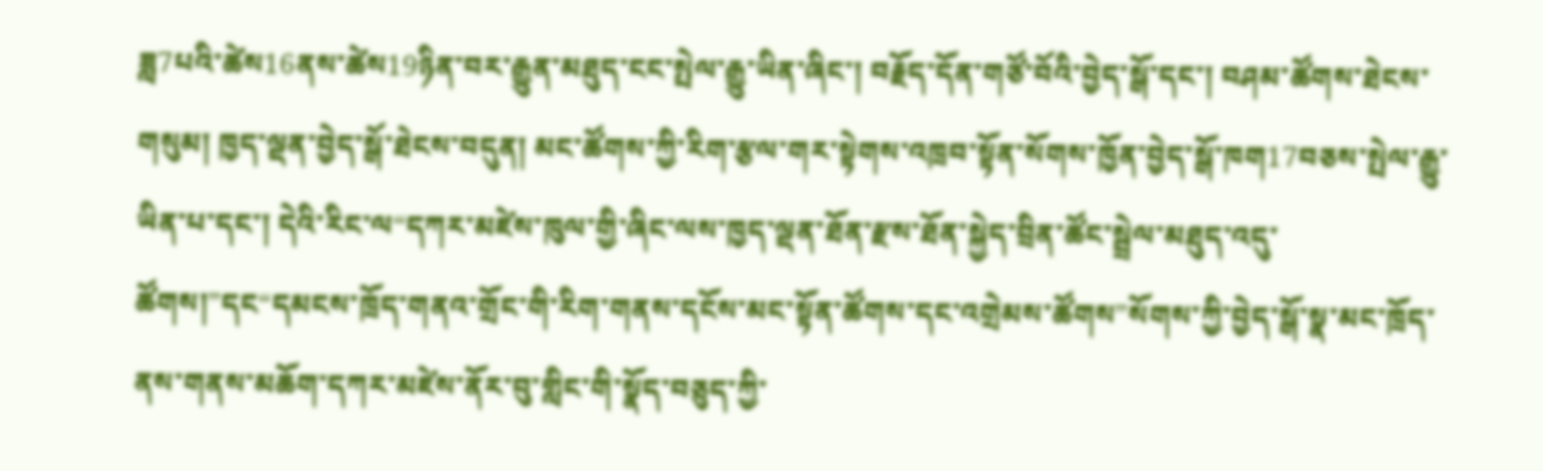ཟླ7པའི་ཚེས16ནས་ཚེས19ཉིན་བར་རྒྱུན་མཐུད་ངང་སྤེལ་རྒྱུ་ཡིན་ཞིང་། བརྗོད་དོན་གཙོ་བོའི་བྱེད་སྒོ་དང་། བཤམ་ཚོགས་ཐེངས་གསུམ། ཁྱད་ལྡན་བྱེད་སྒོ་ཐེངས་བདུན། མང་ཚོགས་ཀྱི་རིག་རྩལ་གར་སྟེགས་འཁྲབ་སྟོན་སོགས་ཁྱོན་བྱེད་སྒོ་ཁག17བཅས་སྤེལ་རྒྱུ་ཡིན་པ་དང་། དེའི་རིང་ལ“དཀར་མཛེས་ཁུལ་གྱི་ཞིང་ལས་ཁྱད་ལྡན་ཐོན་རྫས་ཐོན་སྐྱེད་བྲིན་ཚོང་སྦྲེལ་མཐུད་འདུ་ཚོགས།”དང“དམངས་ཁྲོད་གནའ་གྲོང་གི་རིག་གནས་དངོས་མང་སྟོན་ཚོགས་དང་འགྲེམས་ཚོགས”སོགས་ཀྱི་བྱེད་སྒོ་སྣ་མང་ཁྲོད་ནས་གནས་མཆོག་དཀར་མཛེས་ནོར་བུ་གླིང་གི་སྣོད་བཅུད་ཀྱི་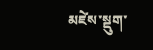མཛེས་སྡུག་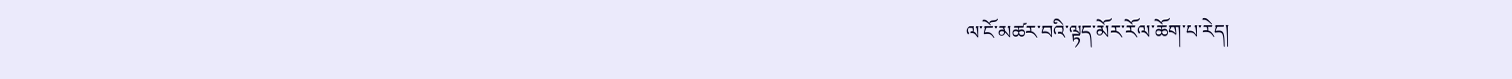ལ་ངོ་མཚར་བའི་ལྟད་མོར་རོལ་ཆོག་པ་རེད།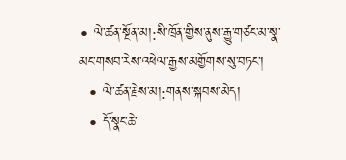• ལེ་ཚན་སྔོན་མ།:སི་ཁྲོན་གྱིས་ནུས་རྒྱུ་གཙང་མ་སྣ་མང་གསབ་རེས་འཕེལ་རྒྱས་མགྱོགས་སུ་བཏང་།
  • ལེ་ཚན་རྗེས་མ།:གནས་སྐབས་མེད།
  • དོ་སྣང་ཆེ་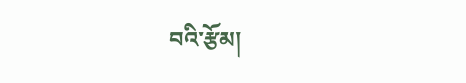བའི་རྩོམ།